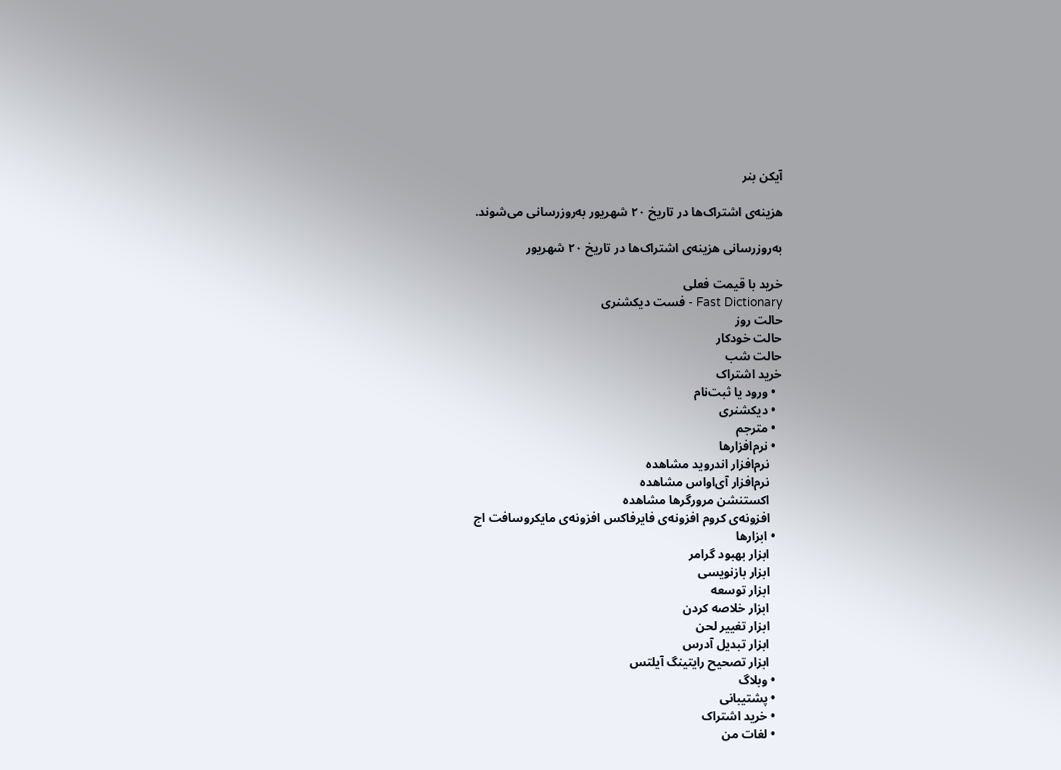آیکن بنر

هزینه‌ی اشتراک‌ها در تاریخ ۲۰ شهریور به‌روزرسانی می‌شوند.

به‌روزرسانی هزینه‌ی اشتراک‌ها در تاریخ ۲۰ شهریور

خرید با قیمت فعلی
Fast Dictionary - فست دیکشنری
حالت روز
حالت خودکار
حالت شب
خرید اشتراک
  • ورود یا ثبت‌نام
  • دیکشنری
  • مترجم
  • نرم‌افزار‌ها
    نرم‌افزار اندروید مشاهده
    نرم‌افزار آی‌او‌اس مشاهده
    اکستنشن مرورگرها مشاهده
    افزونه‌ی کروم افزونه‌ی فایرفاکس افزونه‌ی مایکروسافت اج
  • ابزارها
    ابزار بهبود گرامر
    ابزار بازنویسی
    ابزار توسعه
    ابزار خلاصه کردن
    ابزار تغییر لحن
    ابزار تبدیل آدرس
    ابزار تصحیح رایتینگ آیلتس
  • وبلاگ
  • پشتیبانی
  • خرید اشتراک
  • لغات من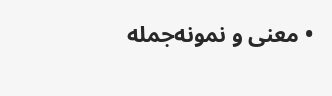• معنی و نمونه‌جمله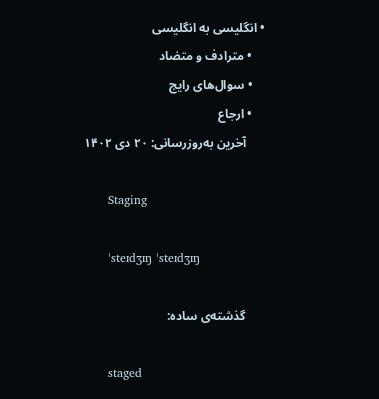• انگلیسی به انگلیسی
    • مترادف و متضاد
    • سوال‌های رایج
    • ارجاع
      آخرین به‌روزرسانی: ۲۰ دی ۱۴۰۲

      Staging

      ˈsteɪdʒɪŋ ˈsteɪdʒɪŋ

      گذشته‌ی ساده:

      staged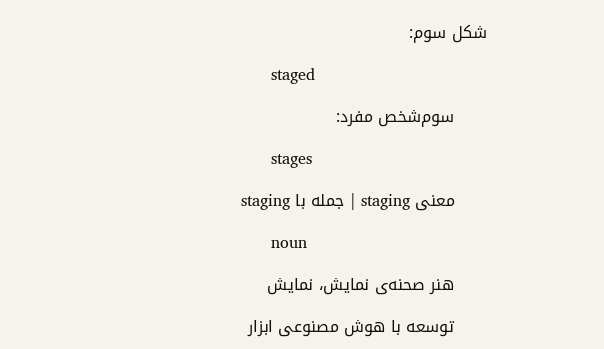شکل سوم:

      staged

      سوم‌شخص مفرد:

      stages

      معنی staging | جمله با staging

      noun

      هنر صحنه‌ی نمایش، نمایش

      توسعه با هوش مصنوعی ابزار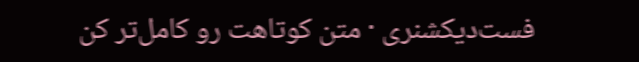فست‌دیکشنری · متن کوتاهت رو کامل‌تر کن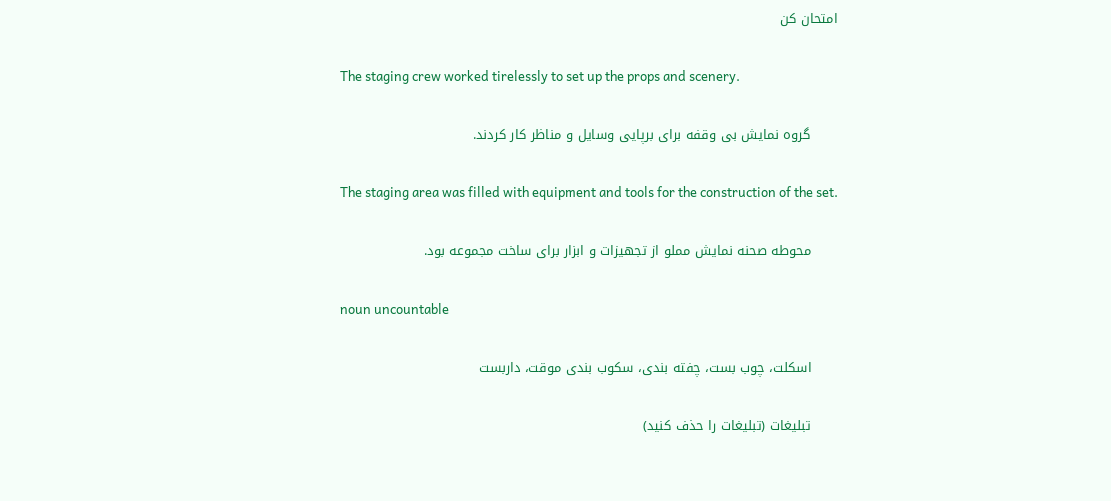امتحان کن

      The staging crew worked tirelessly to set up the props and scenery.

      گروه نمایش بی وقفه برای برپایی وسایل و مناظر کار کردند.

      The staging area was filled with equipment and tools for the construction of the set.

      محوطه صحنه نمایش مملو از تجهیزات و ابزار برای ساخت مجموعه بود.

      noun uncountable

      اسکلت، چوب بست، چفته بندی، سکوب بندی موقت، داربست

      تبلیغات (تبلیغات را حذف کنید)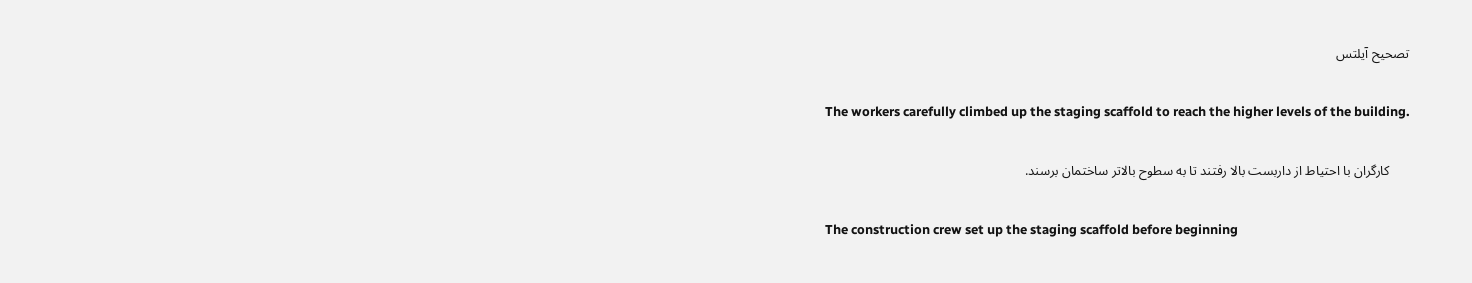تصحیح آیلتس

      The workers carefully climbed up the staging scaffold to reach the higher levels of the building.

      کارگران با احتیاط از داربست بالا رفتند تا به سطوح بالاتر ساختمان برسند.

      The construction crew set up the staging scaffold before beginning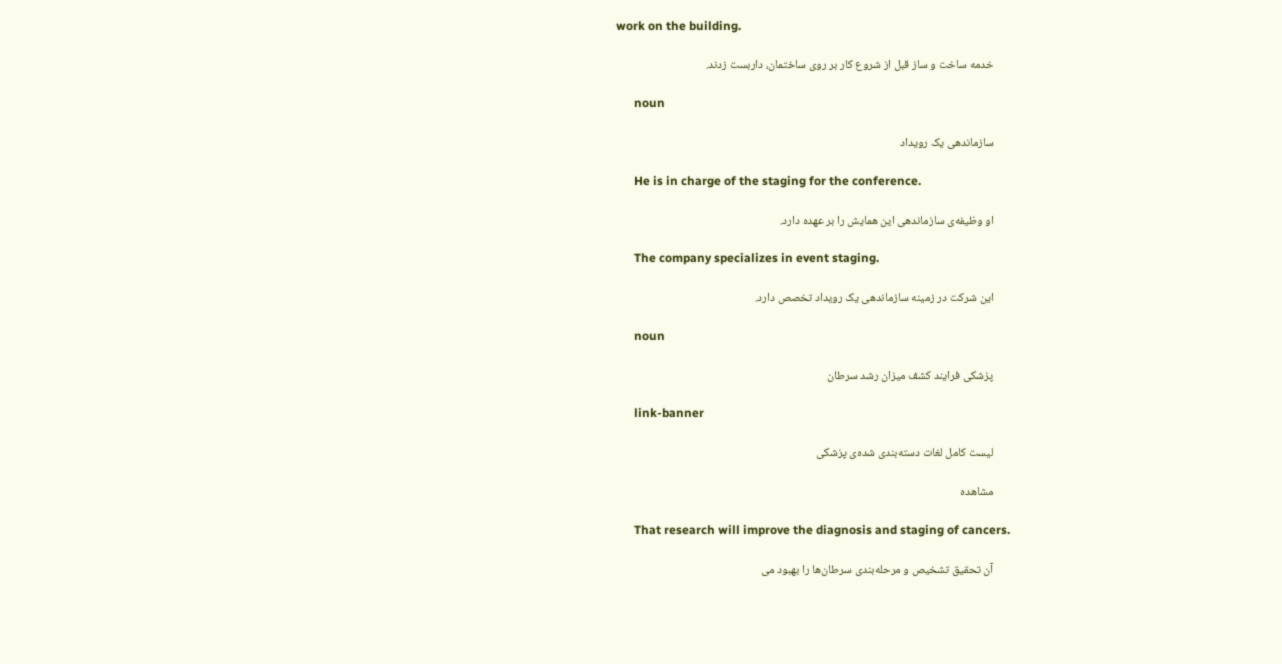work on the building.

      خدمه ساخت و ساز قبل از شروع کار بر روی ساختمان، داربست زدند.

      noun

      سازماندهی یک رویداد

      He is in charge of the staging for the conference.

      او وظیفه‌ی سازماندهی این همایش را بر عهده دارد.

      The company specializes in event staging.

      این شرکت در زمینه سازماندهی یک رویداد تخصص دارد.

      noun

      پزشکی فرایند کشف میزان رشد سرطان

      link-banner

      لیست کامل لغات دسته‌بندی شده‌ی پزشکی

      مشاهده

      That research will improve the diagnosis and staging of cancers.

      آن تحقیق تشخیص و مرحله‌بندی سرطان‌ها را بهبود می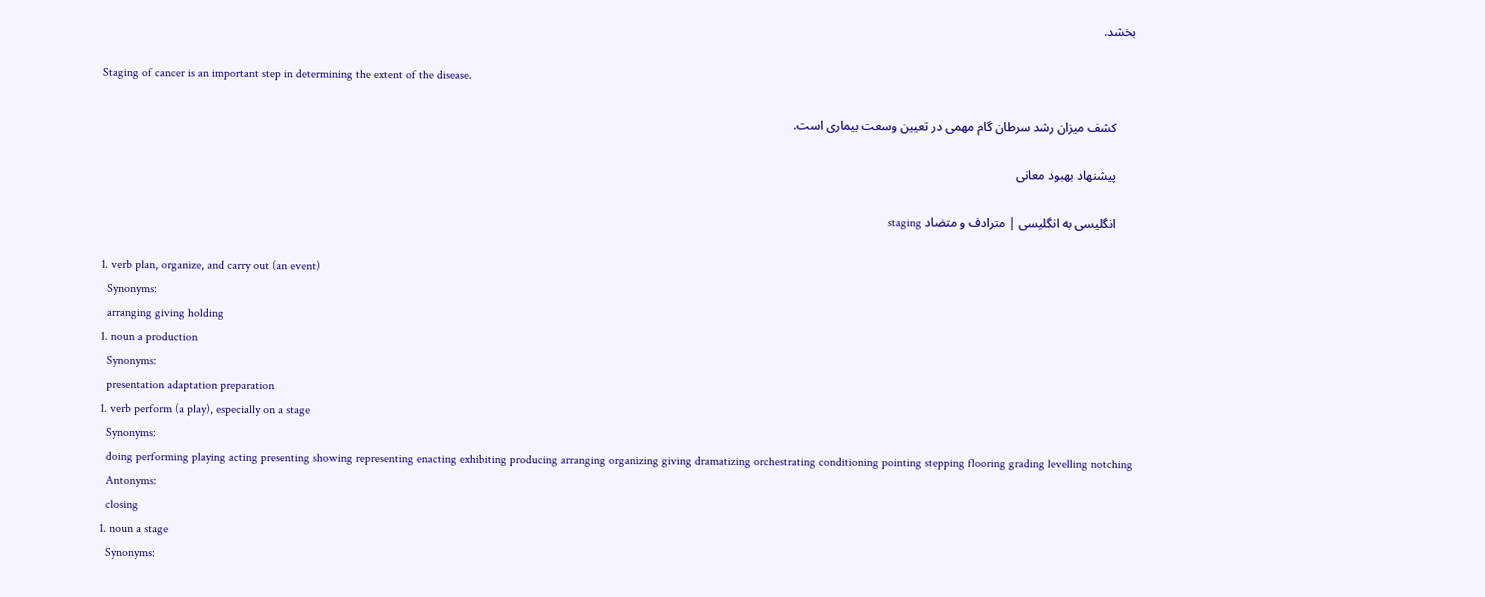بخشد.

      Staging of cancer is an important step in determining the extent of the disease.

      کشف میزان رشد سرطان گام مهمی در تعیین وسعت بیماری است.

      پیشنهاد بهبود معانی

      انگلیسی به انگلیسی | مترادف و متضاد staging

      1. verb plan, organize, and carry out (an event)
        Synonyms:
        arranging giving holding
      1. noun a production
        Synonyms:
        presentation adaptation preparation
      1. verb perform (a play), especially on a stage
        Synonyms:
        doing performing playing acting presenting showing representing enacting exhibiting producing arranging organizing giving dramatizing orchestrating conditioning pointing stepping flooring grading levelling notching
        Antonyms:
        closing
      1. noun a stage
        Synonyms: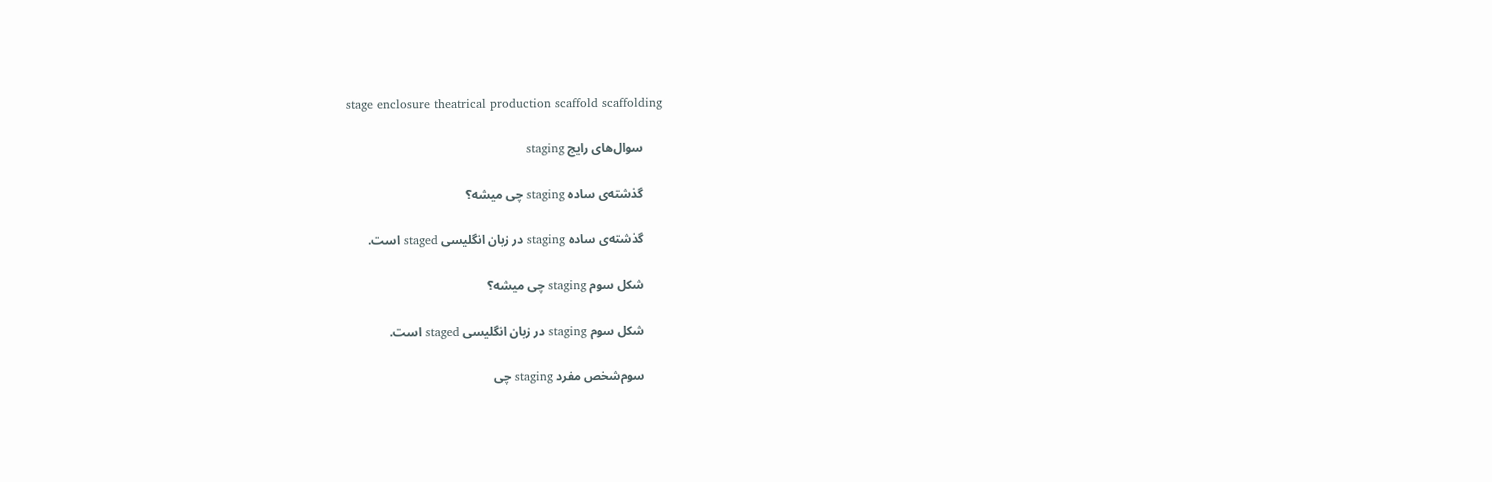stage enclosure theatrical production scaffold scaffolding

      سوال‌های رایج staging

      گذشته‌ی ساده staging چی میشه؟

      گذشته‌ی ساده staging در زبان انگلیسی staged است.

      شکل سوم staging چی میشه؟

      شکل سوم staging در زبان انگلیسی staged است.

      سوم‌شخص مفرد staging چی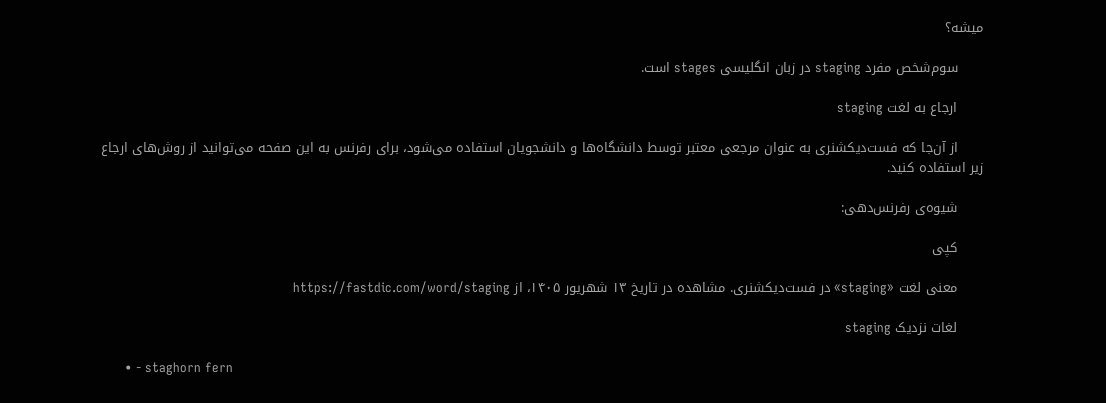میشه؟

      سوم‌شخص مفرد staging در زبان انگلیسی stages است.

      ارجاع به لغت staging

      از آن‌جا که فست‌دیکشنری به عنوان مرجعی معتبر توسط دانشگاه‌ها و دانشجویان استفاده می‌شود، برای رفرنس به این صفحه می‌توانید از روش‌های ارجاع زیر استفاده کنید.

      شیوه‌ی رفرنس‌دهی:

      کپی

      معنی لغت «staging» در فست‌دیکشنری. مشاهده در تاریخ ۱۳ شهریور ۱۴۰۵، از https://fastdic.com/word/staging

      لغات نزدیک staging

      • - staghorn fern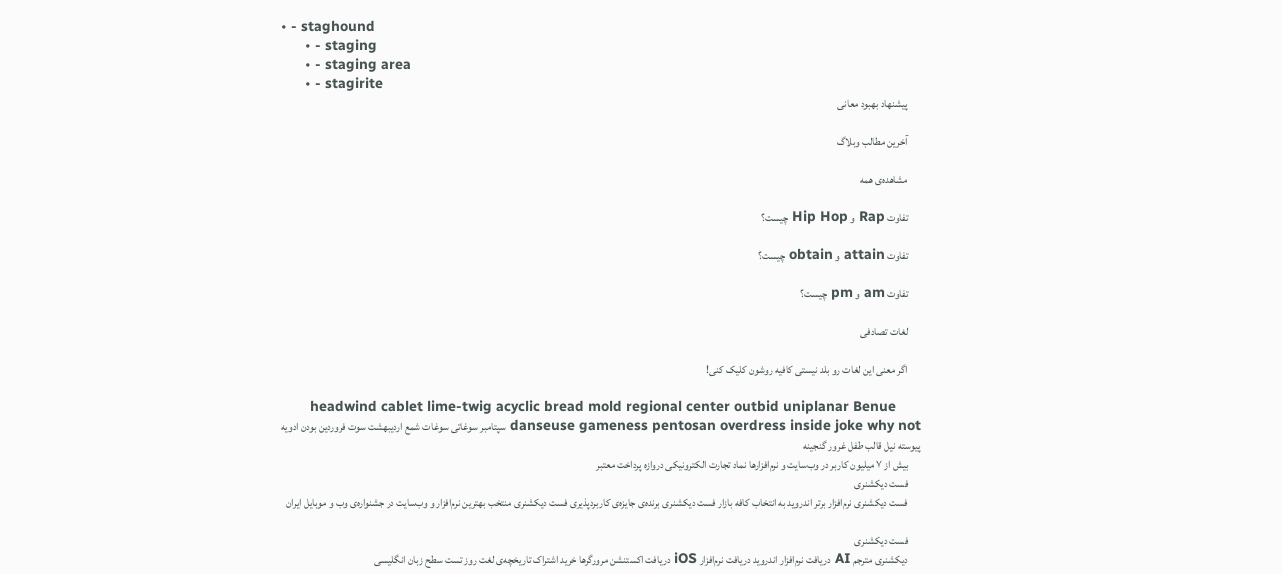• - staghound
      • - staging
      • - staging area
      • - stagirite
      پیشنهاد بهبود معانی

      آخرین مطالب وبلاگ

      مشاهده‌ی همه

      تفاوت Rap و Hip Hop چیست؟

      تفاوت attain و obtain چیست؟

      تفاوت am و pm چیست؟

      لغات تصادفی

      اگر معنی این لغات رو بلد نیستی کافیه روشون کلیک کنی!

      headwind cablet lime-twig acyclic bread mold regional center outbid uniplanar Benue danseuse gameness pentosan overdress inside joke why not سپتامبر سوغاتی سوغات شمع اردیبهشت سوت فروردین بودن ادویه پیوسته نیل قالب طفل غرور گنجینه
      بیش از ۷ میلیون کاربر در وب‌سایت و نرم‌افزارها نماد تجارت الکترونیکی دروازه پرداخت معتبر
      فست دیکشنری
      فست دیکشنری نرم‌افزار برتر اندروید به انتخاب کافه بازار فست دیکشنری برنده‌ی جایزه‌ی کاربرد‌پذیری فست دیکشنری منتخب بهترین نرم‌افزار و وب‌سایت در جشنواره‌ی وب و موبایل ایران

      فست دیکشنری
      دیکشنری مترجم AI دریافت نرم‌افزار اندروید دریافت نرم‌افزار iOS دریافت اکستنشن مرورگرها خرید اشتراک تاریخچه‌ی لغت روز تست سطح زبان انگلیسی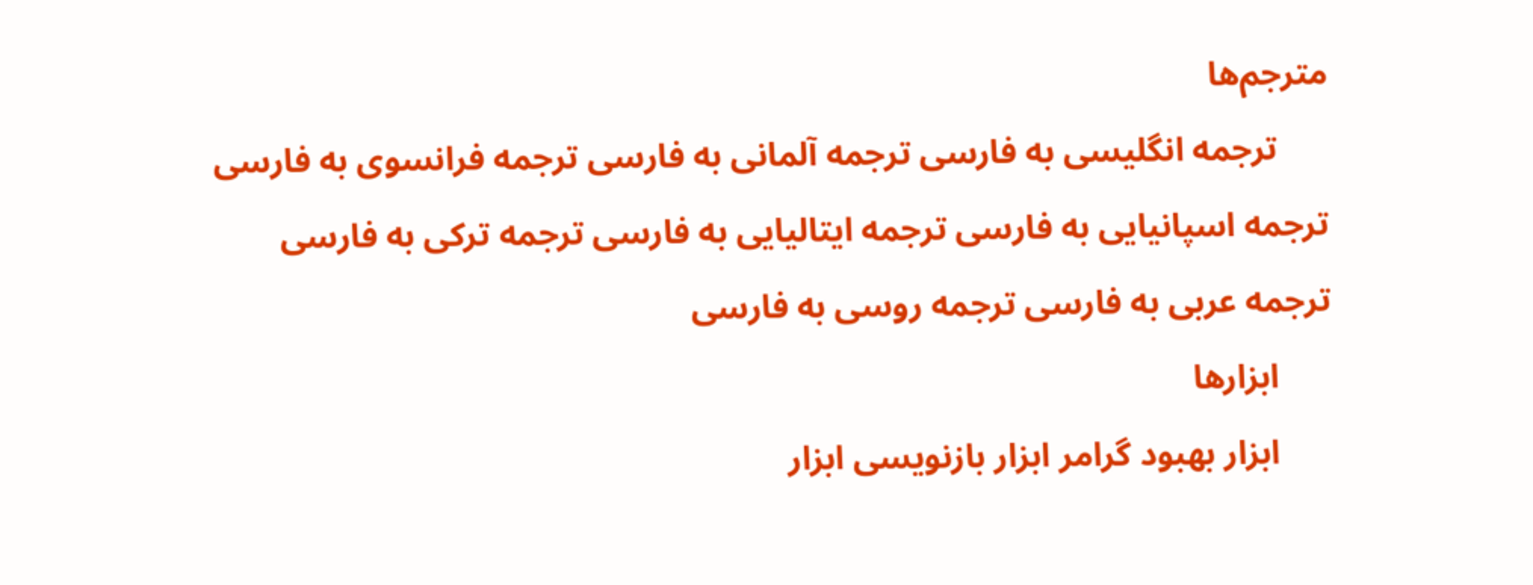مترجم‌ها
      ترجمه انگلیسی به فارسی ترجمه آلمانی به فارسی ترجمه فرانسوی به فارسی ترجمه اسپانیایی به فارسی ترجمه ایتالیایی به فارسی ترجمه ترکی به فارسی ترجمه عربی به فارسی ترجمه روسی به فارسی
      ابزارها
      ابزار بهبود گرامر ابزار بازنویسی ابزار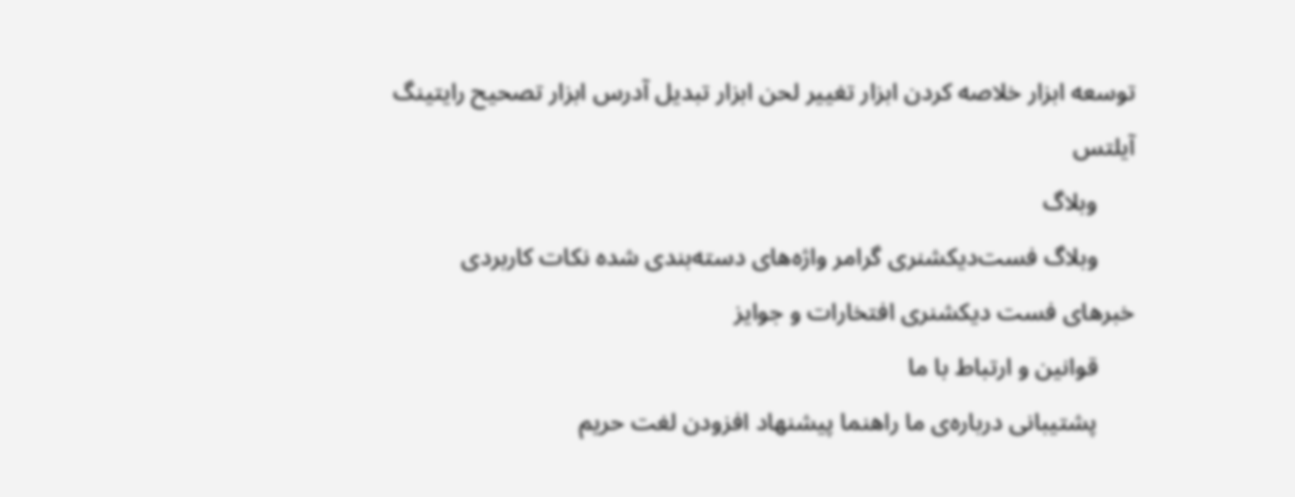توسعه ابزار خلاصه کردن ابزار تغییر لحن ابزار تبدیل آدرس ابزار تصحیح رایتینگ آیلتس
      وبلاگ
      وبلاگ فست‌دیکشنری گرامر واژه‌های دسته‌بندی شده نکات کاربردی خبرهای فست دیکشنری افتخارات و جوایز
      قوانین و ارتباط با ما
      پشتیبانی درباره‌ی ما راهنما پیشنهاد افزودن لغت حریم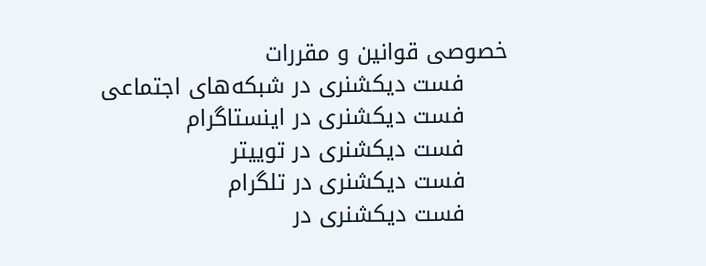خصوصی قوانین و مقررات
      فست دیکشنری در شبکه‌های اجتماعی
      فست دیکشنری در اینستاگرام
      فست دیکشنری در توییتر
      فست دیکشنری در تلگرام
      فست دیکشنری در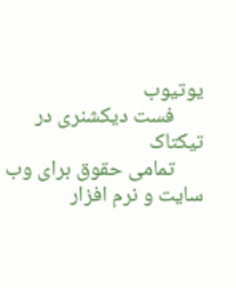یوتیوب
      فست دیکشنری در تیکتاک
      تمامی حقوق برای وب سایت و نرم افزار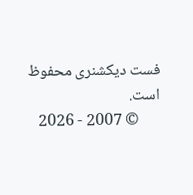فست دیکشنری محفوظ است.
      © 2007 - 2026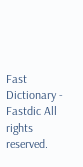Fast Dictionary - Fastdic All rights reserved.